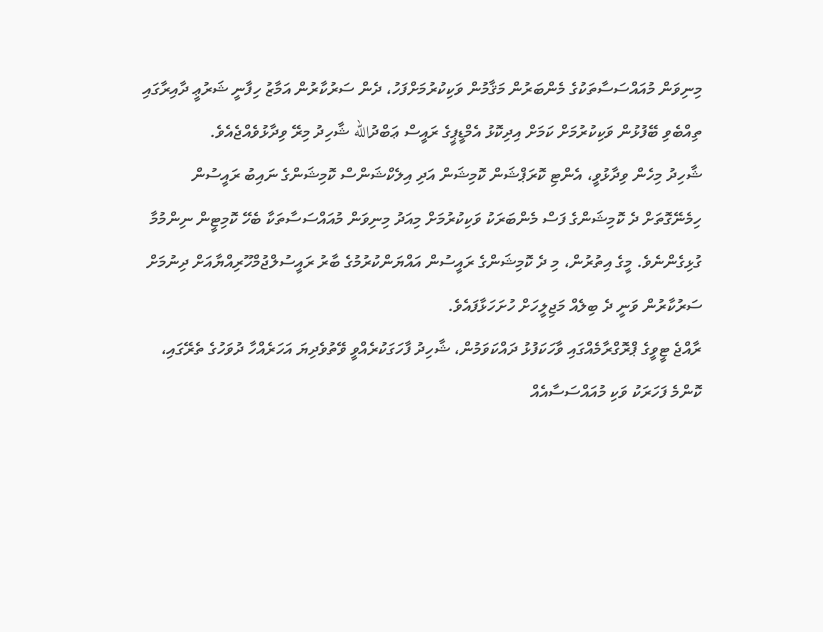މިނިވަން މުއައްސަސާތަކުގެ މެންބަރުން މަޤާމުން ވަކިކުރުމަށްފަހު، ދެން ސަރުކާރުން އަމާޒު ހިފާނީ ޝަރުޢީ ދާއިރާގައި ތިއްބެވި ބޭފުޅުން ވަކިކުރުމަށް ކަމަށް އިދިކޮޅު އެމްޑީޕީގެ ރައީސް ޢަބްދުالله ޝާހިދު މިރޭ ވިދާޅުވެއްޖެއެވެ.
ޝާހިދު މިހެން ވިދާޅުވީ، އެންޓި ކޮރަޕްޝަން ކޮމިޝަން އަދި އިލެކްޝަންސް ކޮމިޝަންގެ ނައިބު ރައީސުން ހިމެނޭގޮތަށް ދެ ކޮމިޝަންގެ ފަސް މެންބަރަކު ވަކިކުރުމަށް މިއަދު މިނިވަން މުއައްސަސާތަކާ ބެހޭ ކޮމިޓީން ނިންމުމާ ގުޅިގެންނެވެ. މީގެ އިތުރުން، މި ދެ ކޮމިޝަންގެ ރައީސުން އައްޔަންކުރުމުގެ ބާރު ރައީސުލްޖުމްހޫރިއްޔާއަށް ދިނުމަށް ސަރުކާރުން ވަނީ ދެ ބިލެއް މަޖިލީހަށް ހުށަހަޅާފައެވެ.
ރާއްޖެ ޓީވީގެ ޕްރޮގްރާމެއްގައި ވާހަކަފުޅު ދައްކަވަމުން، ޝާހިދު ފާހަގަކުރެއްވީ ވޭތުވެދިޔަ އަހަރެއްހާ ދުވަހުގެ ތެރޭގައި، ކޮންމެ ފަހަރަކު ވަކި މުއައްސަސާއެއް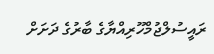ރައީސުލްޖުމްހޫރިއްޔާގެ ބާރުގެ ދަށަށް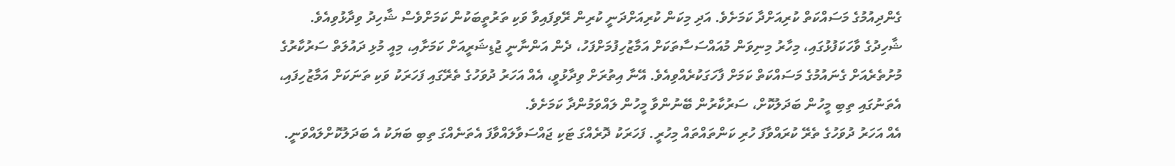ގެންދިއުމުގެ މަސައްކަތް ކުރިއަށްދާ ކަމަށެވެ. އަދި މިކަން ކުރިއަށްދަނީ ކުރިން ރޭވިފައިވާ ވަކި ތަރުތީބަކުން ކަމަށްވެސް ޝާހިދު ވިދާޅުވިއެވެ.
ޝާހިދުގެ ވާހަކަފުޅުގައި، މިހާރު މިނިވަން މުއައްސަސާތަކަށް އަމާޒުހިފުމަށްފަހު، ދެން އަންނާނީ ޖުޑިޝަރީއަށް ކަމަށާއި، މިއީ މުޅި ދައުލަތް ސަރުކާރުގެ މުށުތެރެއަށް ގެނައުމުގެ މަސައްކަތް ކަމަށް ފާހަގަކުރެއްވިއެވެ. އޭނާ އިތުރަށް ވިދާޅުވީ، އެއް އަހަރު ދުވަހުގެ ތެރޭގައި ފަހަރަކު ވަކި ތަނަކަށް އަމާޒުހިފައި، އެތަނުގައި ތިބި މީހުން ބަދަލުކޮށް، ސަރުކާރުން ބޭނުންވާ މީހުން ލައްވަމުންދާ ކަމަށެވެ.
އެއް އަހަރު ދުވަހުގެ ތެރޭ ކުރައްވާފަ ހުރި ކަންތައްތައް މިހުރީ. ފަހަރަކު ދޮރެއްގަ ޓަކި ޖައްސަވާލައްވާފަ އެތަނެއްގަ ތިބި ބަޔަކު އެ ބަދަލުކޮށްލައްވަނީ.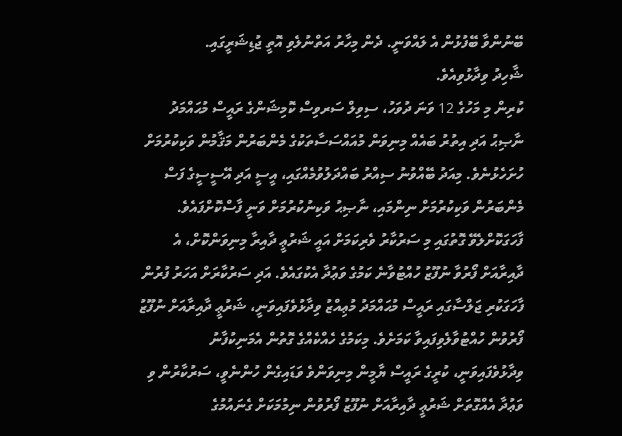ބޭނުންވާ ބޭފުޅުން އެ ލައްވަނީ. ދެން މިހާރު އަތްނުލެވި އޮތީ ޖުޑިޝަރީގައި.
ޝާހިދު ވިދާޅުވިއެވެ.
ކުރިން މި މަހުގެ 12 ވަނަ ދުވަހު، ސިވިލް ސަރވިސް ކޮމިޝަންގެ ރައީސް މުޙައްމަދު ނާޞިޙު އަދި އިތުރު ބައެއް މިނިވަން މުއައްސަސާތަކުގެ މެންބަރުން މަޤާމުން ވަކިކުރުމަށް ހުށަހެޅުނެވެ. މިއަދު ބޭއްވުނު ސިއްރު ބައްދަލުވުމެއްގައި، އީސީ އަދި އޭސީސީގެ ފަސް މެންބަރުން ވަކިކުރުމަށް ނިންމައި، ނާޞިޙު ވަކިނުކުރުމަށް ވަނީ ފާސްކޮށްފައެވެ.
ފާހަގަކޮށްލެވޭ ގޮތުގައި މި ސަރުކާރު ވެރިކަމަށް އައީ ޝަރުޢީ ދާއިރާ މިނިވަންކޮށް، އެ ދާއިރާއަށް ފޯރުވާ ނުފޫޒު ހުއްޓުވާނެ ކަމުގެ ވަޢުދާ އެކުގައެވެ. އަދި ސަރުކާރަށް އަހަރު ފުރުން ފާހަގަކުރި ޖަލްސާގައި ރައީސް މުޙައްމަދު މުޢިއްޒު ވިދާޅުވެފައިވަނީ، ޝަރުޢީ ދާއިރާއަށް ނުފޫޒު ފޯރުވުން ހުއްޓުވާލެވިފައިވާ ކަމަށެވެ. މިކަމުގެ ހެއްކެއްގެ ގޮތުން އެމަނިކުފާނު ވިދާޅުވެފައިވަނީ، ކުރީގެ ރައީސް ޔާމީން މިނިވަންވެ ވަޑައިގެން ހުންނެވީ، ސަރުކާރުން ވި ވަޢުދާ އެއްގޮތަށް ޝަރުޢީ ދާއިރާއަށް ނުފޫޒު ފޯރުވުން ނިމުމަކަށް ގެނައުމުގެ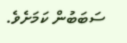ސަބަބުން ކަމަށެވެ.